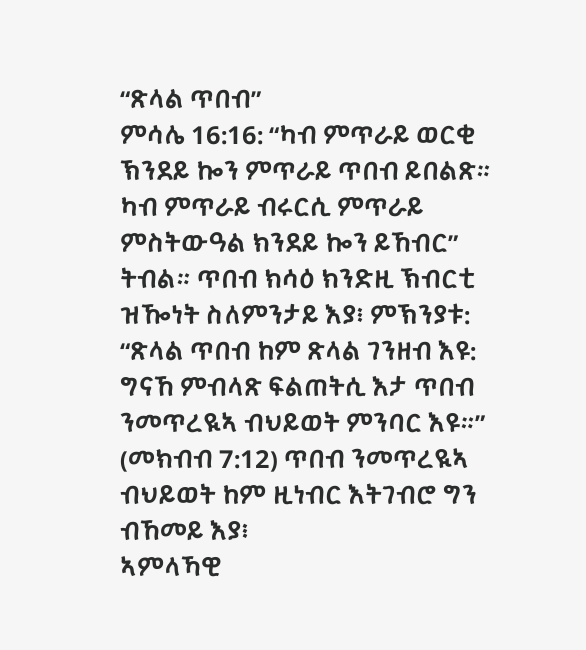“ጽላል ጥበብ”
ምሳሌ 16:16: “ካብ ምጥራይ ወርቂ ኽንደይ ኰን ምጥራይ ጥበብ ይበልጽ። ካብ ምጥራይ ብሩርሲ ምጥራይ ምስትውዓል ክንደይ ኰን ይኸብር” ትብል። ጥበብ ክሳዕ ክንድዚ ኽብርቲ ዝዀነት ስለምንታይ እያ፧ ምኽንያቱ: “ጽላል ጥበብ ከም ጽላል ገንዘብ እዩ: ግናኸ ምብላጽ ፍልጠትሲ እታ ጥበብ ንመጥረዪኣ ብህይወት ምንባር እዩ።” (መክብብ 7:12) ጥበብ ንመጥረዪኣ ብህይወት ከም ዚነብር እትገብሮ ግን ብኸመይ እያ፧
ኣምላኻዊ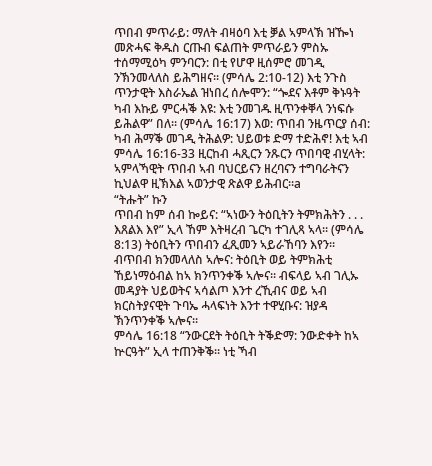ጥበብ ምጥራይ: ማለት ብዛዕባ እቲ ቓል ኣምላኽ ዝዀነ መጽሓፍ ቅዱስ ርጡብ ፍልጠት ምጥራይን ምስኡ ተሰማሚዕካ ምንባርን: በቲ የሆዋ ዚሰምሮ መገዲ ንኽንመላለስ ይሕግዘና። (ምሳሌ 2:10-12) እቲ ንጉስ ጥንታዊት እስራኤል ዝነበረ ሰሎሞን: “ጐደና እቶም ቅኑዓት ካብ እኩይ ምርሓቕ እዩ: እቲ ንመገዱ ዚጥንቀቐላ ንነፍሱ ይሕልዋ” በለ። (ምሳሌ 16:17) እወ: ጥበብ ንዜጥርያ ሰብ: ካብ ሕማቕ መገዲ ትሕልዎ: ህይወቱ ድማ ተድሕኖ! እቲ ኣብ ምሳሌ 16:16-33 ዚርከብ ሓጺርን ንጹርን ጥበባዊ ብሂላት: ኣምላኻዊት ጥበብ ኣብ ባህርይናን ዘረባናን ተግባራትናን ኪህልዋ ዚኽእል ኣወንታዊ ጽልዋ ይሕብር።a
“ትሑት” ኩን
ጥበብ ከም ሰብ ኰይና: “ኣነውን ትዕቢትን ትምክሕትን . . . እጸልእ እየ” ኢላ ኸም እትዛረብ ጌርካ ተገሊጻ ኣላ። (ምሳሌ 8:13) ትዕቢትን ጥበብን ፈጺመን ኣይራኸባን እየን። ብጥበብ ክንመላለስ ኣሎና: ትዕቢት ወይ ትምክሕቲ ኸይነማዕብል ከኣ ክንጥንቀቕ ኣሎና። ብፍላይ ኣብ ገሊኡ መዳያት ህይወትና ኣሳልጦ እንተ ረኺብና ወይ ኣብ ክርስትያናዊት ጉባኤ ሓላፍነት እንተ ተዋሂቡና: ዝያዳ ኽንጥንቀቕ ኣሎና።
ምሳሌ 16:18 “ንውርደት ትዕቢት ትቕድማ: ንውድቀት ከኣ ኵርዓት” ኢላ ተጠንቅቕ። ነቲ ኻብ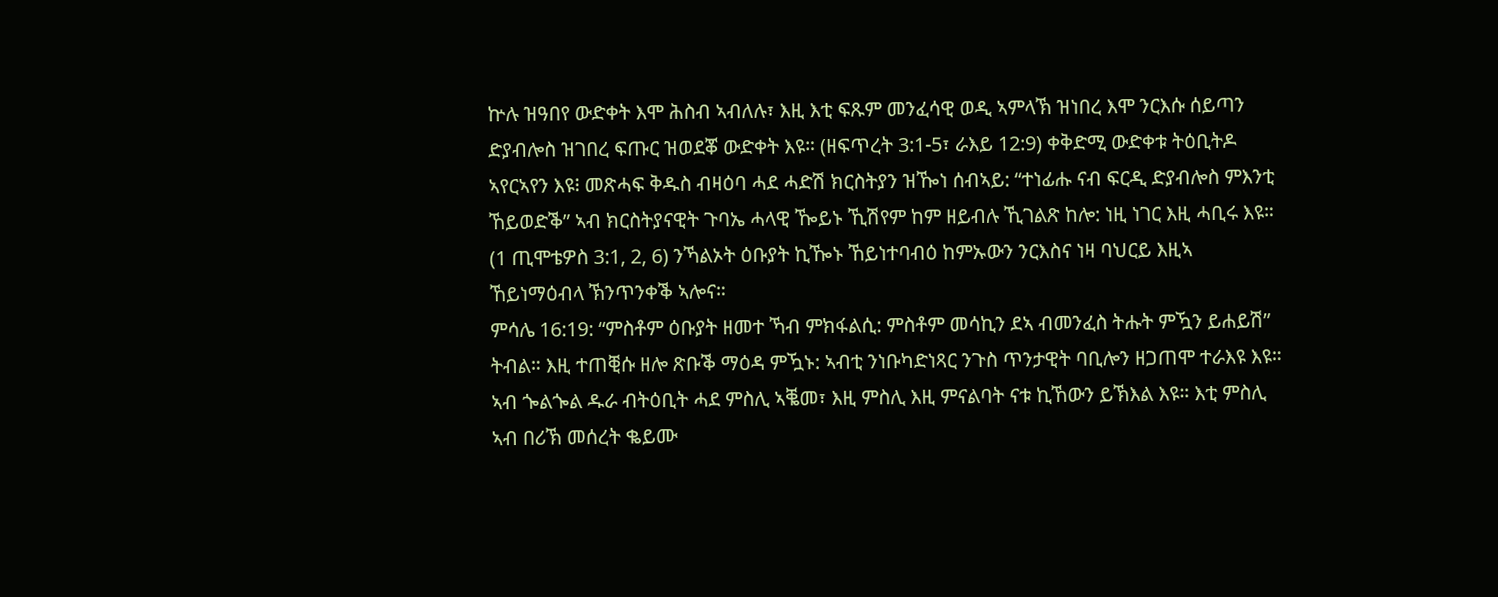ኵሉ ዝዓበየ ውድቀት እሞ ሕስብ ኣብለሉ፣ እዚ እቲ ፍጹም መንፈሳዊ ወዲ ኣምላኽ ዝነበረ እሞ ንርእሱ ሰይጣን ድያብሎስ ዝገበረ ፍጡር ዝወደቖ ውድቀት እዩ። (ዘፍጥረት 3:1-5፣ ራእይ 12:9) ቀቅድሚ ውድቀቱ ትዕቢትዶ ኣየርኣየን እዩ፧ መጽሓፍ ቅዱስ ብዛዕባ ሓደ ሓድሽ ክርስትያን ዝዀነ ሰብኣይ: “ተነፊሑ ናብ ፍርዲ ድያብሎስ ምእንቲ ኸይወድቕ” ኣብ ክርስትያናዊት ጉባኤ ሓላዊ ዀይኑ ኺሽየም ከም ዘይብሉ ኺገልጽ ከሎ: ነዚ ነገር እዚ ሓቢሩ እዩ። (1 ጢሞቴዎስ 3:1, 2, 6) ንኻልኦት ዕቡያት ኪዀኑ ኸይነተባብዕ ከምኡውን ንርእስና ነዛ ባህርይ እዚኣ ኸይነማዕብላ ኽንጥንቀቕ ኣሎና።
ምሳሌ 16:19: “ምስቶም ዕቡያት ዘመተ ኻብ ምክፋልሲ: ምስቶም መሳኪን ደኣ ብመንፈስ ትሑት ምዃን ይሐይሽ” ትብል። እዚ ተጠቒሱ ዘሎ ጽቡቕ ማዕዳ ምዃኑ: ኣብቲ ንነቡካድነጻር ንጉስ ጥንታዊት ባቢሎን ዘጋጠሞ ተራእዩ እዩ። ኣብ ጐልጐል ዱራ ብትዕቢት ሓደ ምስሊ ኣቘመ፣ እዚ ምስሊ እዚ ምናልባት ናቱ ኪኸውን ይኽእል እዩ። እቲ ምስሊ ኣብ በሪኽ መሰረት ቈይሙ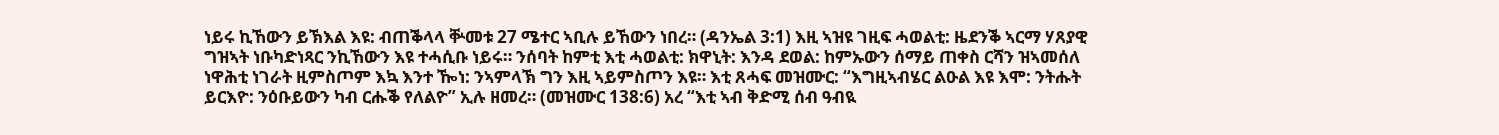ነይሩ ኪኸውን ይኽእል እዩ: ብጠቕላላ ቝመቱ 27 ሜተር ኣቢሉ ይኸውን ነበረ። (ዳንኤል 3:1) እዚ ኣዝዩ ገዚፍ ሓወልቲ: ዜደንቕ ኣርማ ሃጸያዊ ግዝኣት ነቡካድነጻር ንኪኸውን እዩ ተሓሲቡ ነይሩ። ንሰባት ከምቲ እቲ ሓወልቲ: ክዋኒት: እንዳ ደወል: ከምኡውን ሰማይ ጠቀስ ርሻን ዝኣመሰለ ነዋሕቲ ነገራት ዚምስጦም እኳ እንተ ዀነ: ንኣምላኽ ግን እዚ ኣይምስጦን እዩ። እቲ ጸሓፍ መዝሙር: “እግዚኣብሄር ልዑል እዩ እሞ: ንትሑት ይርእዮ: ንዕቡይውን ካብ ርሑቕ የለልዮ” ኢሉ ዘመረ። (መዝሙር 138:6) አረ “እቲ ኣብ ቅድሚ ሰብ ዓብዪ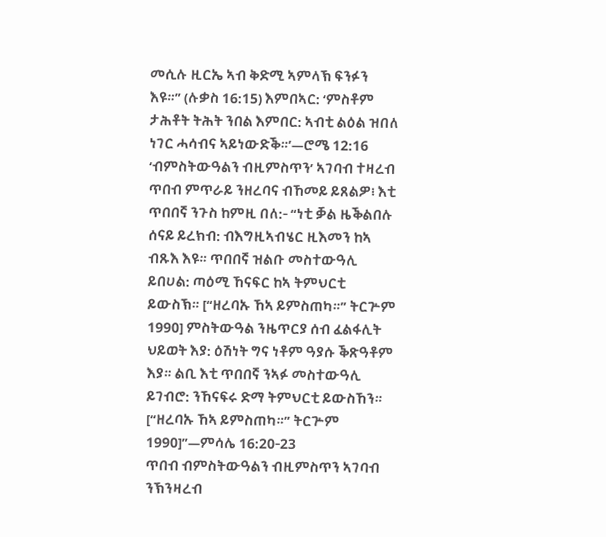መሲሉ ዚርኤ ኣብ ቅድሚ ኣምላኽ ፍንፉን እዩ።” (ሉቃስ 16:15) እምበኣር: ‘ምስቶም ታሕቶት ትሕት ንበል እምበር: ኣብቲ ልዕል ዝበለ ነገር ሓሳብና ኣይነውድቕ።’—ሮሜ 12:16
‘ብምስትውዓልን ብዚምስጥን’ ኣገባብ ተዛረብ
ጥበብ ምጥራይ ንዘረባና ብኸመይ ይጸልዎ፧ እቲ ጥበበኛ ንጉስ ከምዚ በለ:- “ነቲ ቓል ዜቕልበሉ ሰናይ ይረክብ: ብእግዚኣብሄር ዚእመን ከኣ ብጹእ እዩ። ጥበበኛ ዝልቡ መስተውዓሊ ይበሀል: ጣዕሚ ኸናፍር ከኣ ትምህርቲ ይውስኽ። [“ዘረባኡ ኸኣ ይምስጠካ።” ትርጕም 1990] ምስትውዓል ንዜጥርያ ሰብ ፈልፋሊት ህይወት እያ: ዕሽነት ግና ነቶም ዓያሱ ቕጽዓቶም እያ። ልቢ እቲ ጥበበኛ ንኣፉ መስተውዓሊ ይገብሮ: ንኸናፍሩ ድማ ትምህርቲ ይውስኸን። [“ዘረባኡ ኸኣ ይምስጠካ።” ትርጕም 1990]”—ምሳሌ 16:20-23
ጥበብ ብምስትውዓልን ብዚምስጥን ኣገባብ ንኽንዛረብ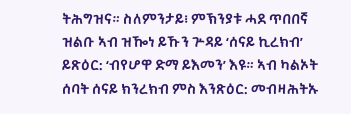ትሕግዝና። ስለምንታይ፧ ምኽንያቱ ሓደ ጥበበኛ ዝልቡ ኣብ ዝዀነ ይኹን ጕዳይ ‘ሰናይ ኪረክብ’ ይጽዕር: ‘ብየሆዋ ድማ ይእመን’ እዩ። ኣብ ካልኦት ሰባት ሰናይ ክንረክብ ምስ እንጽዕር: መብዛሕትኡ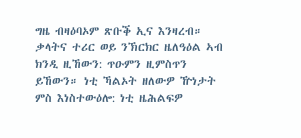ግዜ ብዛዕባኦም ጽቡቕ ኢና እንዛረብ። ቃላትና ተሪር ወይ ንኽርክር ዜለዓዕል ኣብ ክንዲ ዚኸውን: ጥዑምን ዚምስጥን ይኸውን። ነቲ ኻልኦት ዘለውዎ ዅነታት ምስ እነስተውዕሎ: ነቲ ዜሕልፍዎ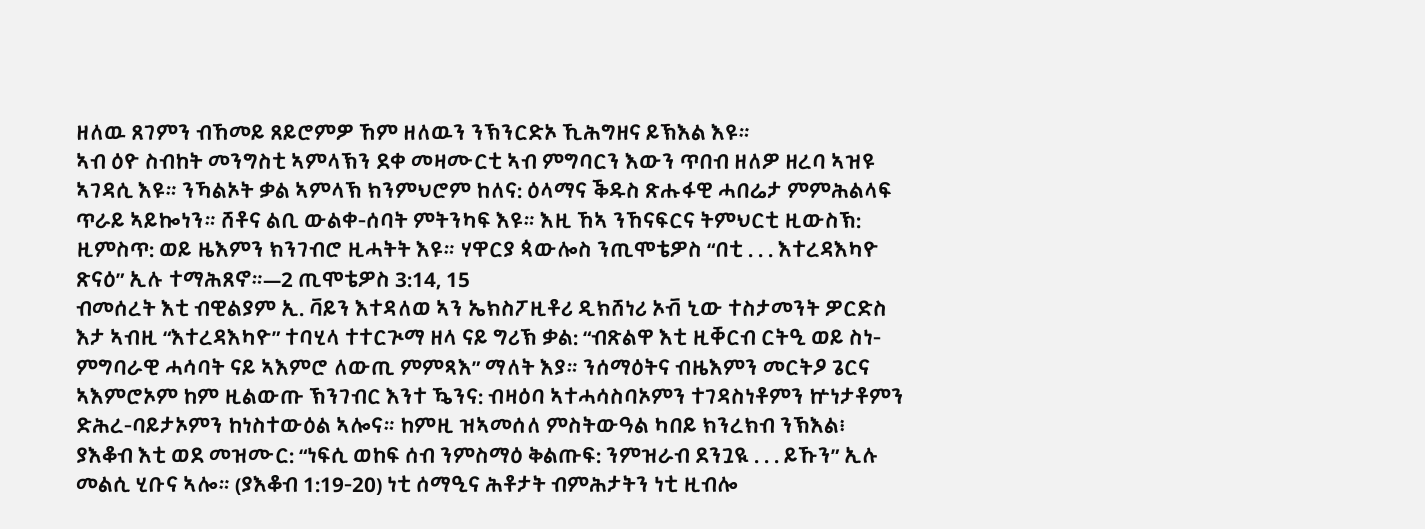ዘለዉ ጸገምን ብኸመይ ጸይሮምዎ ኸም ዘለዉን ንኽንርድኦ ኺሕግዘና ይኽእል እዩ።
ኣብ ዕዮ ስብከት መንግስቲ ኣምላኽን ደቀ መዛሙርቲ ኣብ ምግባርን እውን ጥበብ ዘለዎ ዘረባ ኣዝዩ ኣገዳሲ እዩ። ንኻልኦት ቃል ኣምላኽ ክንምህሮም ከለና: ዕላማና ቕዱስ ጽሑፋዊ ሓበሬታ ምምሕልላፍ ጥራይ ኣይኰነን። ሸቶና ልቢ ውልቀ-ሰባት ምትንካፍ እዩ። እዚ ኸኣ ንኸናፍርና ትምህርቲ ዚውስኽ: ዚምስጥ: ወይ ዜእምን ክንገብሮ ዚሓትት እዩ። ሃዋርያ ጳውሎስ ንጢሞቴዎስ “በቲ . . . እተረዳእካዮ ጽናዕ” ኢሉ ተማሕጸኖ።—2 ጢሞቴዎስ 3:14, 15
ብመሰረት እቲ ብዊልያም ኢ. ቫይን እተዳለወ ኣን ኤክስፖዚቶሪ ዲክሸነሪ ኦቭ ኒው ተስታመንት ዎርድስ እታ ኣብዚ “እተረዳእካዮ” ተባሂላ ተተርጒማ ዘላ ናይ ግሪኽ ቃል: “ብጽልዋ እቲ ዚቐርብ ርትዒ ወይ ስነ-ምግባራዊ ሓሳባት ናይ ኣእምሮ ለውጢ ምምጻእ” ማለት እያ። ንሰማዕትና ብዜእምን መርትዖ ጌርና ኣእምሮኦም ከም ዚልውጡ ኽንገብር እንተ ዄንና: ብዛዕባ ኣተሓሳስባኦምን ተገዳስነቶምን ኵነታቶምን ድሕረ-ባይታኦምን ከነስተውዕል ኣሎና። ከምዚ ዝኣመሰለ ምስትውዓል ካበይ ክንረክብ ንኽእል፧ ያእቆብ እቲ ወደ መዝሙር: “ነፍሲ ወከፍ ሰብ ንምስማዕ ቅልጡፍ: ንምዝራብ ደንጓዪ . . . ይኹን” ኢሉ መልሲ ሂቡና ኣሎ። (ያእቆብ 1:19-20) ነቲ ሰማዒና ሕቶታት ብምሕታትን ነቲ ዚብሎ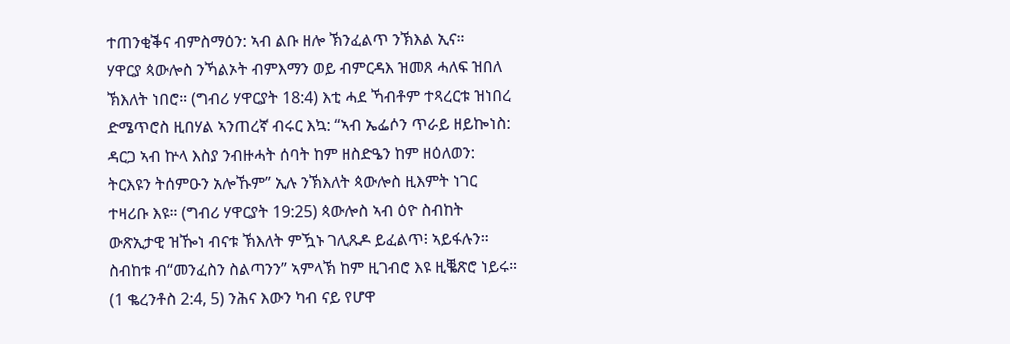ተጠንቂቕና ብምስማዕን: ኣብ ልቡ ዘሎ ኽንፈልጥ ንኽእል ኢና።
ሃዋርያ ጳውሎስ ንኻልኦት ብምእማን ወይ ብምርዳእ ዝመጸ ሓለፍ ዝበለ ኽእለት ነበሮ። (ግብሪ ሃዋርያት 18:4) እቲ ሓደ ኻብቶም ተጻረርቱ ዝነበረ ድሜጥሮስ ዚበሃል ኣንጠረኛ ብሩር እኳ: “ኣብ ኤፌሶን ጥራይ ዘይኰነስ: ዳርጋ ኣብ ኵላ እስያ ንብዙሓት ሰባት ከም ዘስድዔን ከም ዘዕለወን: ትርእዩን ትሰምዑን አሎኹም” ኢሉ ንኽእለት ጳውሎስ ዚእምት ነገር ተዛሪቡ እዩ። (ግብሪ ሃዋርያት 19:25) ጳውሎስ ኣብ ዕዮ ስብከት ውጽኢታዊ ዝዀነ ብናቱ ኽእለት ምዃኑ ገሊጹዶ ይፈልጥ፧ ኣይፋሉን። ስብከቱ ብ“መንፈስን ስልጣንን” ኣምላኽ ከም ዚገብሮ እዩ ዚቘጽሮ ነይሩ። (1 ቈረንቶስ 2:4, 5) ንሕና እውን ካብ ናይ የሆዋ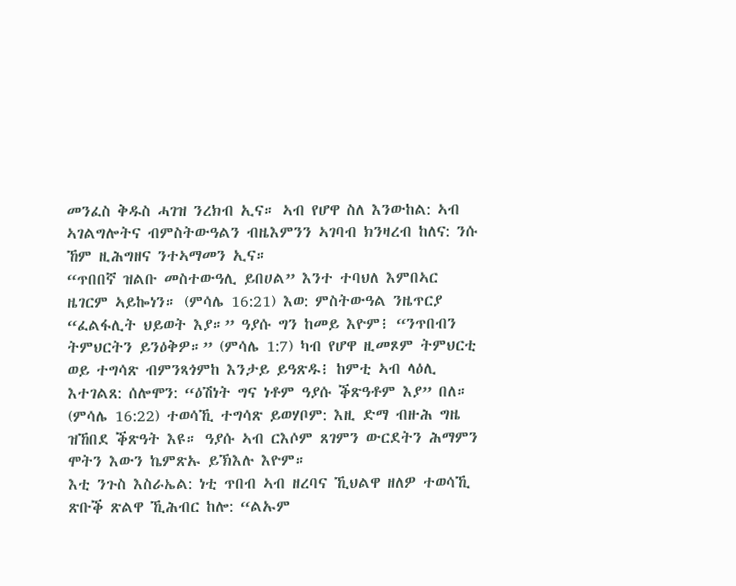መንፈስ ቅዱስ ሓገዝ ንረክብ ኢና። ኣብ የሆዋ ስለ እንውከል: ኣብ ኣገልግሎትና ብምስትውዓልን ብዜእምንን ኣገባብ ክንዛረብ ከለና: ንሱ ኸም ዚሕግዘና ንተኣማመን ኢና።
“ጥበበኛ ዝልቡ መስተውዓሊ ይበሀል” እንተ ተባህለ እምበኣር ዜገርም ኣይኰነን። (ምሳሌ 16:21) እወ: ምስትውዓል ንዜጥርያ “ፈልፋሊት ህይወት እያ።” ዓያሱ ግን ከመይ እዮም፧ “ንጥበብን ትምህርትን ይንዕቅዎ።” (ምሳሌ 1:7) ካብ የሆዋ ዚመጾም ትምህርቲ ወይ ተግሳጽ ብምንጻጎምከ እንታይ ይዓጽዱ፧ ከምቲ ኣብ ላዕሊ እተገልጸ: ሰሎሞን: “ዕሽነት ግና ነቶም ዓያሱ ቕጽዓቶም እያ” በለ። (ምሳሌ 16:22) ተወሳኺ ተግሳጽ ይወሃቦም: እዚ ድማ ብዙሕ ግዜ ዝኸበደ ቕጽዓት እዩ። ዓያሱ ኣብ ርእሶም ጸገምን ውርደትን ሕማምን ሞትን እውን ኬምጽኡ ይኽእሉ እዮም።
እቲ ንጉስ እስራኤል: ነቲ ጥበብ ኣብ ዘረባና ኺህልዋ ዘለዎ ተወሳኺ ጽቡቕ ጽልዋ ኺሕብር ከሎ: “ልኡም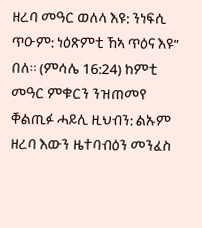ዘረባ መዓር ወለላ እዩ: ንነፍሲ ጥዑም: ነዕጽምቲ ኸኣ ጥዕና እዩ” በለ። (ምሳሌ 16:24) ከምቲ መዓር ምቁርን ንዝጠመየ ቐልጢፉ ሓይሊ ዚህብን: ልኡም ዘረባ እውን ዜተባብዕን መንፈስ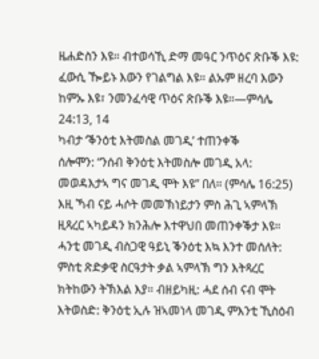ዜሐድስን እዩ። ብተወሳኺ ድማ መዓር ንጥዕና ጽቡቕ እዩ: ፈውሲ ዀይኑ እውን የገልግል እዩ። ልኡም ዘረባ እውን ከምኡ እዩ፣ ንመንፈሳዊ ጥዕና ጽቡቕ እዩ።—ምሳሌ 24:13, 14
ካብታ ‘ቕንዕቲ እትመስል መገዲ’ ተጠንቀቕ
ሰሎሞን: “ንሰብ ቅንዕቲ እትመስሎ መገዲ አላ: መወዳእታኣ ግና መገዲ ሞት እዩ” በለ። (ምሳሌ 16:25) እዚ ኻብ ናይ ሓሶት መመኽነይታን ምስ ሕጊ ኣምላኽ ዚጻረር ኣካይዳን ክንሕሎ እተዋህበ መጠንቀቕታ እዩ። ሓንቲ መገዲ ብስጋዊ ዓይኒ ቕንዕቲ እኳ እንተ መሰለት: ምስቲ ጽድቃዊ ስርዓታት ቃል ኣምላኽ ግን እትጻረር ክትከውን ትኽእል እያ። ብዘይካዚ: ሓደ ሰብ ናብ ሞት እትወስድ: ቅንዕቲ ኢሉ ዝኣመነላ መገዲ ምእንቲ ኺስዕብ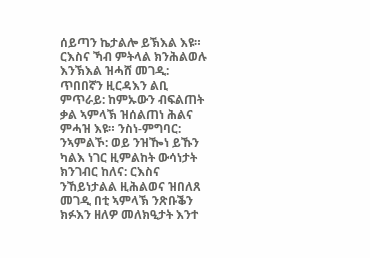ሰይጣን ኬታልሎ ይኽእል እዩ።
ርእስና ኻብ ምትላል ክንሕልወሉ እንኽእል ዝሓሸ መገዲ: ጥበበኛን ዚርዳእን ልቢ ምጥራይ: ከምኡውን ብፍልጠት ቃል ኣምላኽ ዝሰልጠነ ሕልና ምሓዝ እዩ። ንስነ-ምግባር: ንኣምልኾ: ወይ ንዝዀነ ይኹን ካልእ ነገር ዚምልከት ውሳነታት ክንገብር ከለና: ርእስና ንኸይነታልል ዚሕልወና ዝበለጸ መገዲ በቲ ኣምላኽ ንጽቡቕን ክፉእን ዘለዎ መለክዒታት እንተ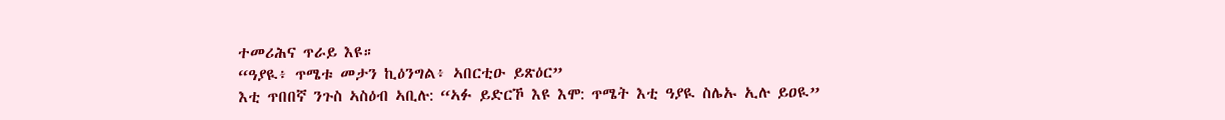ተመሪሕና ጥራይ እዩ።
“ዓያዪ፥ ጥሜቱ መታን ኪዕንግል፥ ኣበርቲዑ ይጽዕር”
እቲ ጥበበኛ ንጉስ ኣስዕብ ኣቢሉ: “ኣፉ ይድርኾ እዩ እሞ: ጥሜት እቲ ዓያዪ ስሌኡ ኢሉ ይዐዪ”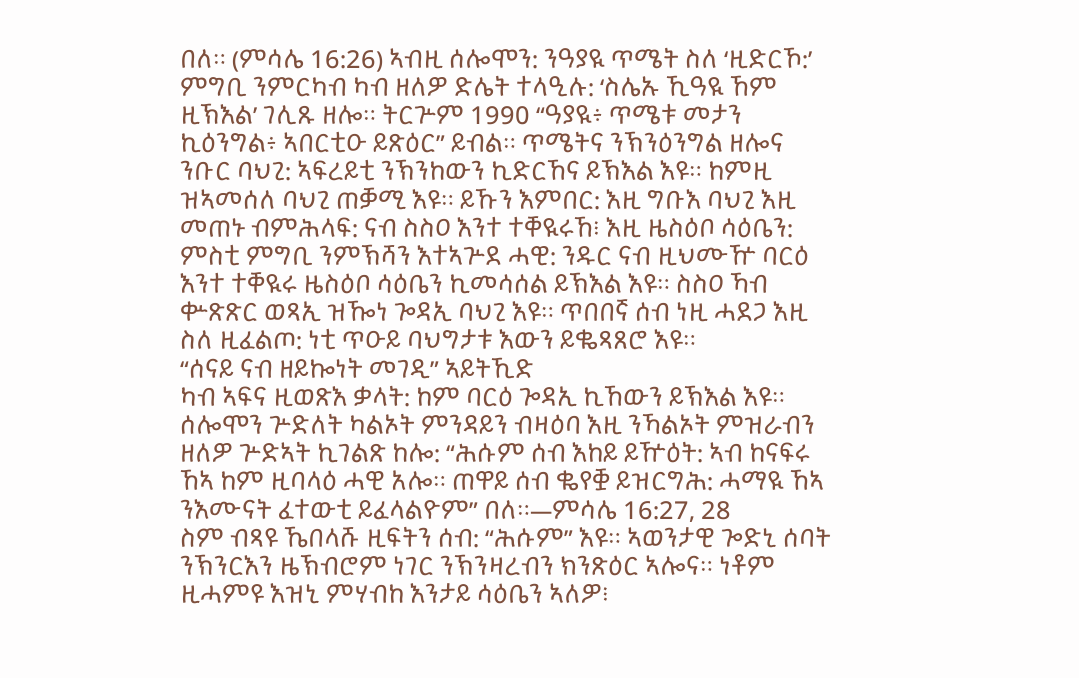በለ። (ምሳሌ 16:26) ኣብዚ ሰሎሞን: ንዓያዪ ጥሜት ስለ ‘ዚድርኾ:’ ምግቢ ንምርካብ ካብ ዘለዎ ድሌት ተላዒሉ: ‘ስሌኡ ኺዓዪ ኸም ዚኽእል’ ገሊጹ ዘሎ። ትርጕም 1990 “ዓያዪ፥ ጥሜቱ መታን ኪዕንግል፥ ኣበርቲዑ ይጽዕር” ይብል። ጥሜትና ንኽንዕንግል ዘሎና ንቡር ባህጊ: ኣፍረይቲ ንኽንከውን ኪድርኸና ይኽእል እዩ። ከምዚ ዝኣመሰለ ባህጊ ጠቓሚ እዩ። ይኹን እምበር: እዚ ግቡእ ባህጊ እዚ መጠኑ ብምሕላፍ: ናብ ስስዐ እንተ ተቐዪሩኸ፧ እዚ ዜስዕቦ ሳዕቤን: ምስቲ ምግቢ ንምኽሻን እተኣጕደ ሓዊ: ንዱር ናብ ዚህሙዅ ባርዕ እንተ ተቐዪሩ ዜስዕቦ ሳዕቤን ኪመሳሰል ይኽእል እዩ። ስስዐ ኻብ ቍጽጽር ወጻኢ ዝዀነ ጐዳኢ ባህጊ እዩ። ጥበበኛ ሰብ ነዚ ሓደጋ እዚ ስለ ዚፈልጦ: ነቲ ጥዑይ ባህግታቱ እውን ይቈጻጸሮ እዩ።
“ሰናይ ናብ ዘይኰነት መገዲ” ኣይትኺድ
ካብ ኣፍና ዚወጽእ ቃላት: ከም ባርዕ ጐዳኢ ኪኸውን ይኽእል እዩ። ሰሎሞን ጕድለት ካልኦት ምንዳይን ብዛዕባ እዚ ንኻልኦት ምዝራብን ዘለዎ ጕድኣት ኪገልጽ ከሎ: “ሕሱም ሰብ እከይ ይዅዕት: ኣብ ከናፍሩ ኸኣ ከም ዚባላዕ ሓዊ አሎ። ጠዋይ ሰብ ቈየቛ ይዝርግሕ: ሓማዪ ኸኣ ንእሙናት ፈተውቲ ይፈላልዮም” በለ።—ምሳሌ 16:27, 28
ስም ብጻዩ ኼበላሹ ዚፍትን ሰብ: “ሕሱም” እዩ። ኣወንታዊ ጐድኒ ሰባት ንኽንርእን ዜኽብሮም ነገር ንኽንዛረብን ክንጽዕር ኣሎና። ነቶም ዚሓምዩ እዝኒ ምሃብከ እንታይ ሳዕቤን ኣለዎ፧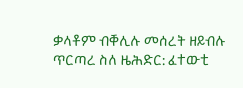ቃላቶም ብቐሊሉ መሰረት ዘይብሉ ጥርጣረ ስለ ዜሕድር: ፈተውቲ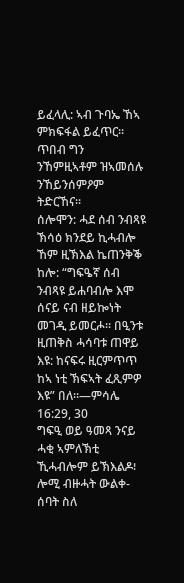ይፈላሊ: ኣብ ጉባኤ ኸኣ ምክፍፋል ይፈጥር። ጥበብ ግን ንኸምዚኣቶም ዝኣመሰሉ ንኸይንሰምዖም ትድርኸና።
ሰሎሞን: ሓደ ሰብ ንብጻዩ ኽሳዕ ክንደይ ኪሓብሎ ኸም ዚኽእል ኬጠንቅቕ ከሎ: “ግፍዔኛ ሰብ ንብጻዩ ይሐባብሎ እሞ ሰናይ ናብ ዘይኰነት መገዲ ይመርሖ። በዒንቱ ዚጠቅስ ሓሳባቱ ጠዋይ እዩ: ከናፍሩ ዚርምጥጥ ከኣ ነቲ ኽፍኣት ፈጺምዎ እዩ” በለ።—ምሳሌ 16:29, 30
ግፍዒ ወይ ዓመጻ ንናይ ሓቂ ኣምለኽቲ ኺሓብሎም ይኽእልዶ፧ ሎሚ ብዙሓት ውልቀ-ሰባት ስለ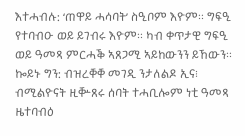እተሓብሉ: ‘ጠዋይ ሓሳባት’ ስዒቦም እዮም። ግፍዒ የተባብዑ ወይ ይገብሩ እዮም። ካብ ቀጥታዊ ግፍዒ ወይ ዓመጻ ምርሓቕ ኣጸጋሚ ኣይከውንን ይኸውን። ኰይኑ ግን: ብዝረቐቐ መገዲ ንታለልዶ ኢና፧ ብሚልዮናት ዚቝጸሩ ሰባት ተሓቢሎም ነቲ ዓመጻ ዜተባብዕ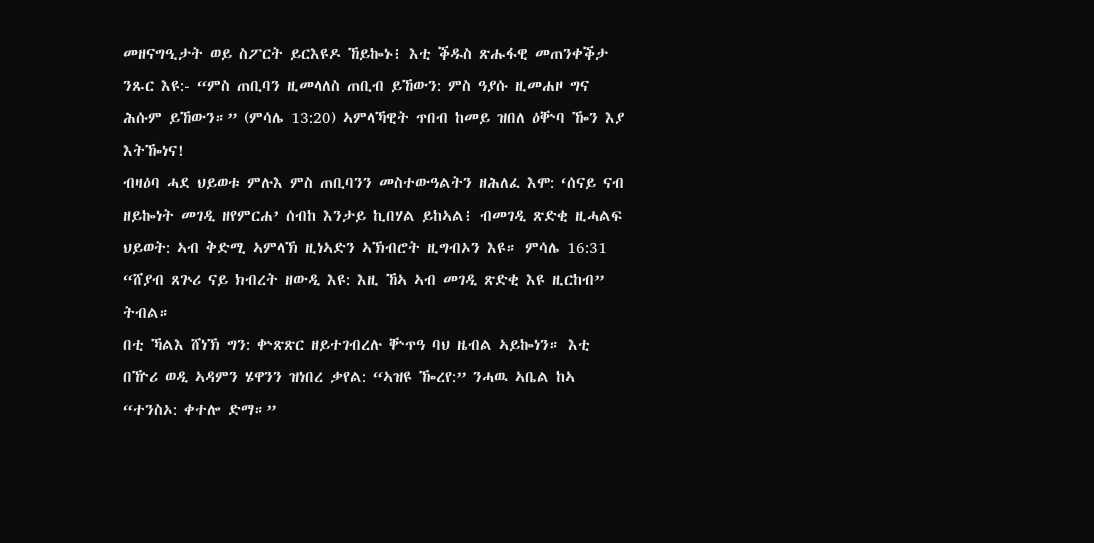መዘናግዒታት ወይ ስፖርት ይርእዩዶ ኸይኰኑ፧ እቲ ቕዱስ ጽሑፋዊ መጠንቀቕታ ንጹር እዩ:- “ምስ ጠቢባን ዚመላለስ ጠቢብ ይኸውን: ምስ ዓያሱ ዚመሐዞ ግና ሕሱም ይኸውን።” (ምሳሌ 13:20) ኣምላኻዊት ጥበብ ከመይ ዝበለ ዕቝባ ዀን እያ እትዀነና!
ብዛዕባ ሓደ ህይወቱ ምሉእ ምስ ጠቢባንን መስተውዓልትን ዘሕለፈ እሞ: ‘ሰናይ ናብ ዘይኰነት መገዲ ዘየምርሐ’ ሰብከ እንታይ ኪበሃል ይከኣል፧ ብመገዲ ጽድቂ ዚሓልፍ ህይወት: ኣብ ቅድሚ ኣምላኽ ዚነኣድን ኣኽብሮት ዚግብኦን እዩ። ምሳሌ 16:31 “ሸያብ ጸጕሪ ናይ ክብረት ዘውዲ እዩ: እዚ ኸኣ ኣብ መገዲ ጽድቂ እዩ ዚርከብ” ትብል።
በቲ ኻልእ ሸነኽ ግን: ቍጽጽር ዘይተገብረሉ ቝጥዓ ባህ ዜብል ኣይኰነን። እቲ በዅሪ ወዲ ኣዳምን ሄዋንን ዝነበረ ቃየል: “ኣዝዩ ዀረየ:” ንሓዉ ኣቤል ከኣ “ተንስኦ: ቀተሎ ድማ።”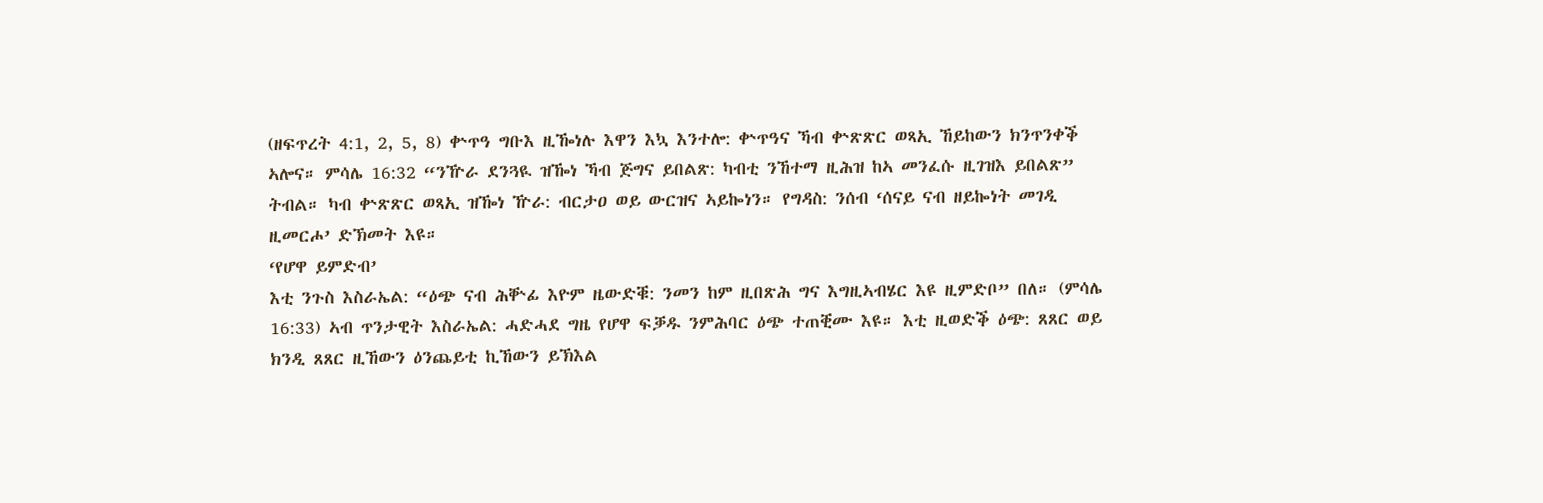(ዘፍጥረት 4:1, 2, 5, 8) ቍጥዓ ግቡእ ዚዀነሉ እዋን እኳ እንተሎ: ቍጥዓና ኻብ ቍጽጽር ወጻኢ ኸይከውን ክንጥንቀቕ ኣሎና። ምሳሌ 16:32 “ንዅራ ደንጓዪ ዝዀነ ኻብ ጅግና ይበልጽ: ካብቲ ንኸተማ ዚሕዝ ከኣ መንፈሱ ዚገዝእ ይበልጽ” ትብል። ካብ ቍጽጽር ወጻኢ ዝዀነ ዅራ: ብርታዐ ወይ ውርዝና ኣይኰነን። የግዳስ: ንሰብ ‘ሰናይ ናብ ዘይኰነት መገዲ ዚመርሖ’ ድኽመት እዩ።
‘የሆዋ ይምድብ’
እቲ ንጉስ እስራኤል: “ዕጭ ናብ ሕቝፊ እዮም ዜውድቑ: ንመን ከም ዚበጽሕ ግና እግዚኣብሄር እዩ ዚምድቦ” በለ። (ምሳሌ 16:33) ኣብ ጥንታዊት እስራኤል: ሓድሓደ ግዜ የሆዋ ፍቓዱ ንምሕባር ዕጭ ተጠቒሙ እዩ። እቲ ዚወድቕ ዕጭ: ጸጸር ወይ ክንዲ ጸጸር ዚኸውን ዕንጨይቲ ኪኸውን ይኽእል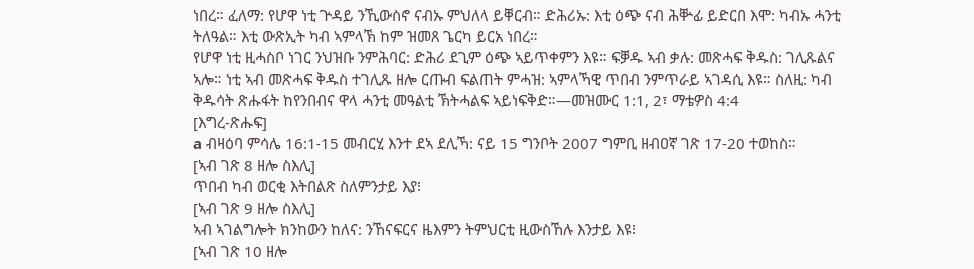ነበረ። ፈለማ: የሆዋ ነቲ ጕዳይ ንኺውስኖ ናብኡ ምህለላ ይቐርብ። ድሕሪኡ: እቲ ዕጭ ናብ ሕቝፊ ይድርበ እሞ: ካብኡ ሓንቲ ትለዓል። እቲ ውጽኢት ካብ ኣምላኽ ከም ዝመጸ ጌርካ ይርአ ነበረ።
የሆዋ ነቲ ዚሓስቦ ነገር ንህዝቡ ንምሕባር: ድሕሪ ደጊም ዕጭ ኣይጥቀምን እዩ። ፍቓዱ ኣብ ቃሉ: መጽሓፍ ቅዱስ: ገሊጹልና ኣሎ። ነቲ ኣብ መጽሓፍ ቅዱስ ተገሊጹ ዘሎ ርጡብ ፍልጠት ምሓዝ: ኣምላኻዊ ጥበብ ንምጥራይ ኣገዳሲ እዩ። ስለዚ: ካብ ቅዱሳት ጽሑፋት ከየንበብና ዋላ ሓንቲ መዓልቲ ኽትሓልፍ ኣይነፍቅድ።—መዝሙር 1:1, 2፣ ማቴዎስ 4:4
[እግረ-ጽሑፍ]
a ብዛዕባ ምሳሌ 16:1-15 መብርሂ እንተ ደኣ ደሊኻ: ናይ 15 ግንቦት 2007 ግምቢ ዘብዐኛ ገጽ 17-20 ተወከስ።
[ኣብ ገጽ 8 ዘሎ ስእሊ]
ጥበብ ካብ ወርቂ እትበልጽ ስለምንታይ እያ፧
[ኣብ ገጽ 9 ዘሎ ስእሊ]
ኣብ ኣገልግሎት ክንከውን ከለና: ንኸናፍርና ዜእምን ትምህርቲ ዚውስኸሉ እንታይ እዩ፧
[ኣብ ገጽ 10 ዘሎ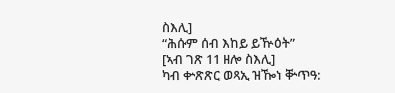ስእሊ]
“ሕሱም ሰብ እከይ ይዅዕት”
[ኣብ ገጽ 11 ዘሎ ስእሊ]
ካብ ቍጽጽር ወጻኢ ዝዀነ ቝጥዓ: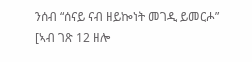ንሰብ “ሰናይ ናብ ዘይኰነት መገዲ ይመርሖ”
[ኣብ ገጽ 12 ዘሎ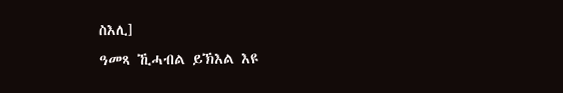ስእሊ]
ዓመጻ ኺሓብል ይኽእል እዩ